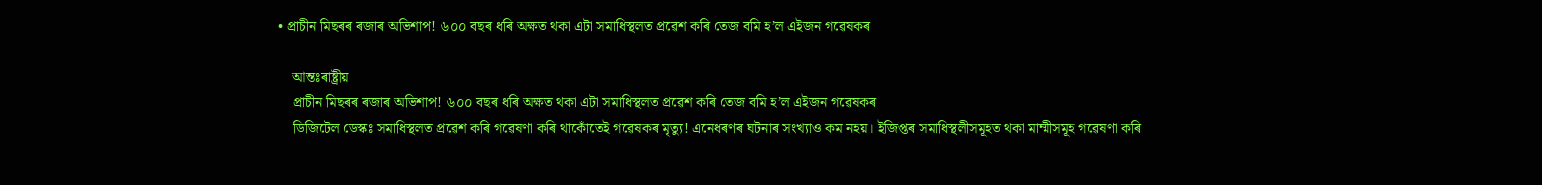• প্ৰাচীন মিছৰৰ ৰজাৰ অভিশাপ! ৬০০ বছৰ ধৰি অক্ষত থকা এটা সমাধিস্থলত প্ৰৱেশ কৰি তেজ বমি হ’ল এইজন গৱেষকৰ

    আন্তঃৰাষ্ট্ৰীয়
    প্ৰাচীন মিছৰৰ ৰজাৰ অভিশাপ! ৬০০ বছৰ ধৰি অক্ষত থকা এটা সমাধিস্থলত প্ৰৱেশ কৰি তেজ বমি হ’ল এইজন গৱেষকৰ
    ডিজিটেল ডেস্কঃ সমাধিস্থলত প্ৰৱেশ কৰি গৱেষণা কৰি থাকোঁতেই গৱেষকৰ মৃত্যু! এনেধৰণৰ ঘটনাৰ সংখ্যাও কম নহয়। ইজিপ্তৰ সমাধিস্থলীসমূহত থকা মাম্মীসমূহ গৱেষণা কৰি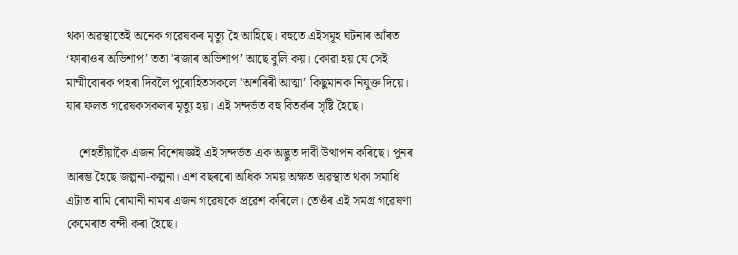থকা অৱস্থাতেই অনেক গৱেষকৰ মৃত্যু হৈ আহিছে। বহুতে এইসমূহ ঘটনাৰ আঁৰত ‘ফাৰাওৰ অভিশাপ’ ততা 'ৰজাৰ অভিশাপ’ আছে বুলি কয়। কোৱা হয় যে সেই মাম্মীবোৰক পহৰা দিবলৈ পুৰোহিতসকলে 'অশৰিৰী আত্মা’ কিছুমানক নিযুক্ত দিয়ে। যাৰ ফলত গৱেষকসকলৰ মৃত্যু হয়। এই সন্দৰ্ভত বহু বিতৰ্কৰ সৃষ্টি হৈছে।

    শেহতীয়াকৈ এজন বিশেষজ্ঞই এই সন্দৰ্ভত এক অদ্ভুত দাবী উত্থাপন কৰিছে। পুনৰ আৰম্ভ হৈছে জল্পনা-কল্পনা। এশ বছৰৰো অধিক সময় অক্ষত অৱস্থাত থকা সমাধি এটাত ৰামি ৰোমানী নামৰ এজন গৱেষকে প্ৰৱেশ কৰিলে। তেওঁৰ এই সমগ্ৰ গৱেষণা কেমেৰাত বন্দী কৰা হৈছে।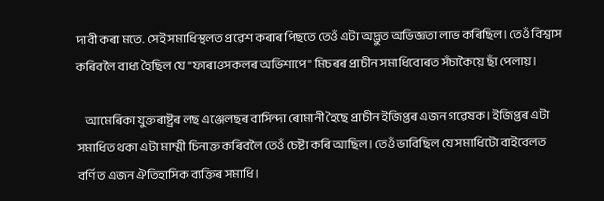দাবী কৰা মতে. সেই সমাধিস্থলত প্ৰৱেশ কৰাৰ পিছতে তেওঁ এটা অদ্ভুত অভিজ্ঞতা লাভ কৰিছিল। তেওঁ বিশ্বাস কৰিবলৈ বাধ্য হৈছিল যে "ফাৰাওসকলৰ অভিশাপে" মিচৰৰ প্ৰাচীন সমাধিবোৰত সঁচাকৈয়ে ছাঁ পেলায়।

    আমেৰিকা যুক্তৰাষ্ট্ৰৰ লছ এঞ্জেলছৰ বাসিন্দা ৰোমানী হৈছে প্ৰাচীন ইজিপ্তৰ এজন গৱেষক। ইজিপ্তৰ এটা সমাধিত থকা এটা মাম্মী চিনাক্ত কৰিবলৈ তেওঁ চেষ্টা কৰি আছিল। তেওঁ ভাবিছিল যে সমাধিটো বাইবেলত বৰ্ণিত এজন ঐতিহাসিক ব্যক্তিৰ সমাধি।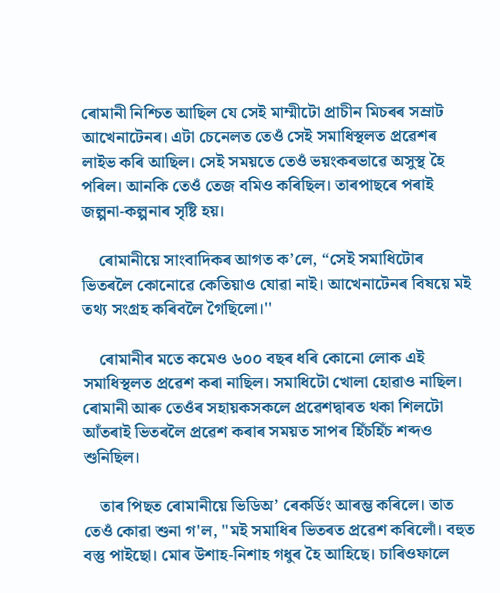ৰোমানী নিশ্চিত আছিল যে সেই মাম্মীটো প্ৰাচীন মিচৰৰ সম্ৰাট আখেনাটেনৰ। এটা চেনেলত তেওঁ সেই সমাধিস্থলত প্ৰৱেশৰ লাইভ কৰি আছিল। সেই সময়তে তেওঁ ভয়ংকৰভাৱে অসুস্থ হৈ পৰিল। আনকি তেওঁ তেজ বমিও কৰিছিল। তাৰপাছৰে পৰাই জল্পনা-কল্পনাৰ সৃষ্টি হয়।

    ৰোমানীয়ে সাংবাদিকৰ আগত ক’লে, “সেই সমাধিটোৰ ভিতৰলৈ কোনোৱে কেতিয়াও যোৱা নাই। আখেনাটেনৰ বিষয়ে মই তথ্য সংগ্ৰহ কৰিবলৈ গৈছিলো।''

    ৰোমানীৰ মতে কমেও ৬০০ বছৰ ধৰি কোনো লোক এই সমাধিস্থলত প্ৰৱেশ কৰা নাছিল। সমাধিটো খোলা হোৱাও নাছিল। ৰোমানী আৰু তেওঁৰ সহায়কসকলে প্ৰৱেশদ্বাৰত থকা শিলটো আঁতৰাই ভিতৰলৈ প্ৰৱেশ কৰাৰ সময়ত সাপৰ হিঁচহিঁচ শব্দও শুনিছিল।

    তাৰ পিছত ৰোমানীয়ে ভিডিঅ’ ৰেকৰ্ডিং আৰম্ভ কৰিলে। তাত তেওঁ কোৱা শুনা গ'ল, "মই সমাধিৰ ভিতৰত প্ৰৱেশ কৰিলোঁ। বহুত বস্তু পাইছো। মোৰ উশাহ-নিশাহ গধুৰ হৈ আহিছে। চাৰিওফালে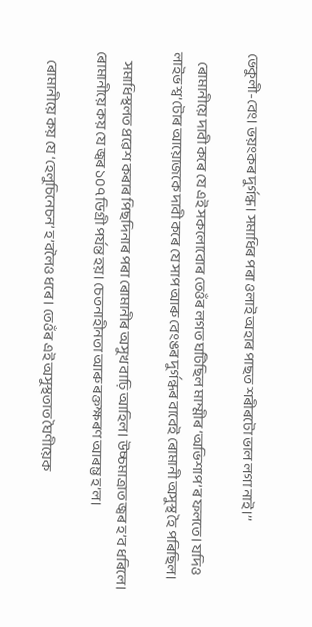ভেকুলী-বেং। ভয়ংকৰ দুৰ্গন্ধ। সমাধিৰ পৰা ওলাই অহাৰ পাছত শৰীৰটো ভাল লগা নাই।’’

    ৰোমানীয়ে দাবী কৰে যে এই সকলোবোৰ তেওঁৰ লগত ঘটিছিল মাম্মীৰ ‘অভিশাপ’ৰ ফলতে। যদিও লাইভ শ্ব’টোৰ আয়োজকে দাবী কৰে যে সাপ আৰু বেংঙৰ দুৰ্গন্ধৰ বাবেই ৰোমানী অসুস্থ হৈ পৰিছিল।

    সমাধিস্থলত প্ৰৱেশ কৰাৰ পিছদিনাৰ পৰা ৰোমানীৰ অসুখ বাঢ়ি আহিল। উচ্চমাত্ৰাত জ্বৰ হ’ব ধৰিলে। ৰোমানীয়ে কয় যে জ্বৰ ১০৭ ডিগ্ৰী পৰ্যন্ত হয়। চেতনাহীনতা আৰু ৰক্তক্ষৰণ আৰম্ভ হ’ল।

    ৰোমানীয়ে কয় যে ‘হেলুচিনেচন’ হ’বলৈও ধৰে। তেওঁৰ এই অসুস্থতাত ঘৈণীয়েক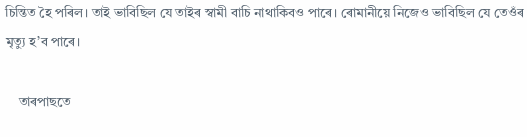চিন্তিত হৈ পৰিল। তাই ভাবিছিল যে তাইৰ স্বামী বাচি নাথাকিবও পাৰে। ৰোমানীয়ে নিজেও ভাবিছিল যে তেওঁৰ মৃত্যু হ’ব পাৰে।

    তাৰপাছতে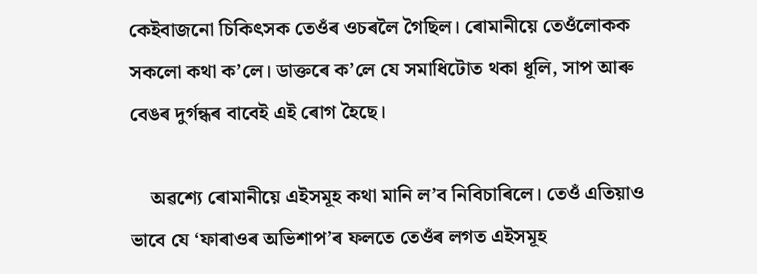কেইবাজনো চিকিৎসক তেওঁৰ ওচৰলৈ গৈছিল। ৰোমানীয়ে তেওঁলোকক সকলো কথা ক’লে। ডাক্তৰে ক’লে যে সমাধিটোত থকা ধূলি, সাপ আৰু বেঙৰ দুৰ্গন্ধৰ বাবেই এই ৰোগ হৈছে।

    অৱশ্যে ৰোমানীয়ে এইসমূহ কথা মানি ল’ব নিবিচাৰিলে। তেওঁ এতিয়াও ভাবে যে ‘ফাৰাওৰ অভিশাপ’ৰ ফলতে তেওঁৰ লগত এইসমূহ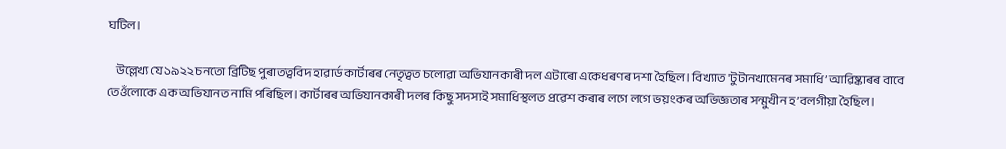ঘটিল।

    উল্লেখ্য যে ১৯২২ চনতো ব্ৰিটিছ পুৰাতত্ববিদ হাৱাৰ্ড কাৰ্টাৰৰ নেতৃত্বত চলোৱা অভিযানকাৰী দল এটাৰো একেধৰণৰ দশা হৈছিল। বিখ্যাত 'টুটানখামেনৰ সমাধি’ আৱিষ্কাৰৰ বাবে তেওঁলোকে এক অভিযানত নামি পৰিছিল। কাৰ্টাৰৰ অভিযানকাৰী দলৰ কিছু সদস্যই সমাধিস্থলত প্ৰৱেশ কৰাৰ লগে লগে ভয়ংকৰ অভিজ্ঞতাৰ সন্মুখীন হ’বলগীয়া হৈছিল।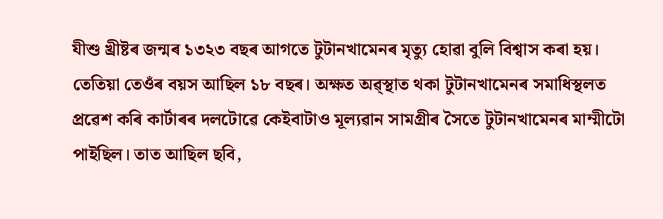যীশু খ্ৰীষ্টৰ জন্মৰ ১৩২৩ বছৰ আগতে টুটানখামেনৰ মৃত্যু হোৱা বুলি বিশ্বাস কৰা হয়। তেতিয়া তেওঁৰ বয়স আছিল ১৮ বছৰ। অক্ষত অৱ্স্থাত থকা টুটানখামেনৰ সমাধিস্থলত প্ৰৱেশ কৰি কাৰ্টাৰৰ দলটোৱে কেইবাটাও মূল্যৱান সামগ্ৰীৰ সৈতে টুটানখামেনৰ মাম্মীটো পাইছিল। তাত আছিল ছবি,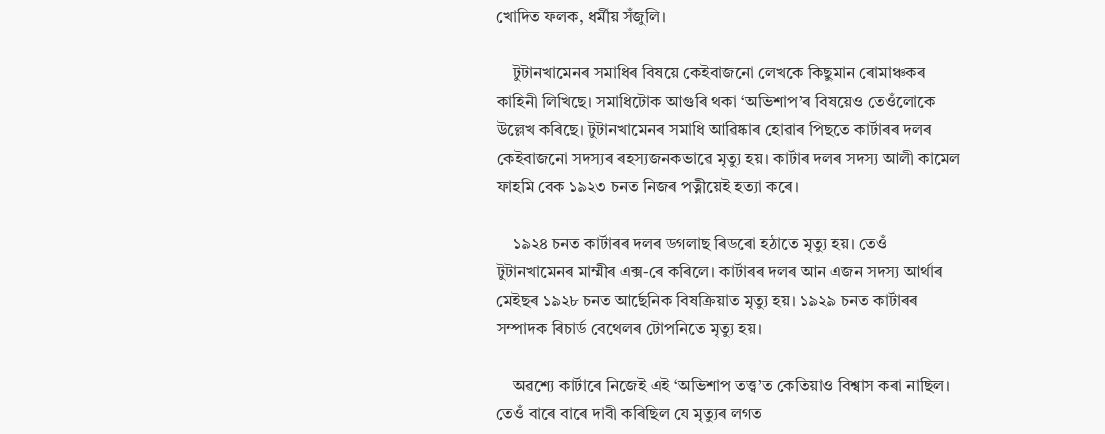খোদিত ফলক, ধৰ্মীয় সঁজুলি।

    টুটানখামেনৰ সমাধিৰ বিষয়ে কেইবাজনো লেখকে কিছুমান ৰোমাঞ্চকৰ কাহিনী লিখিছে। সমাধিটোক আগুৰি থকা ‘অভিশাপ’ৰ বিষয়েও তেওঁলোকে উল্লেখ কৰিছে। টুটানখামেনৰ সমাধি আৱিষ্কাৰ হোৱাৰ পিছতে কাৰ্টাৰৰ দলৰ কেইবাজনো সদস্যৰ ৰহস্যজনকভাৱে মৃত্যু হয়। কাৰ্টাৰ দলৰ সদস্য আলী কামেল ফাহমি বেক ১৯২৩ চনত নিজৰ পত্নীয়েই হত্যা কৰে।

    ১৯২৪ চনত কাৰ্টাৰৰ দলৰ ডগলাছ ৰিডৰো হঠাতে মৃত্যু হয়। তেওঁ টুটানখামেনৰ মাম্মীৰ এক্স-ৰে কৰিলে। কাৰ্টাৰৰ দলৰ আন এজন সদস্য আৰ্থাৰ মেইছৰ ১৯২৮ চনত আৰ্ছেনিক বিষক্ৰিয়াত মৃত্যু হয়। ১৯২৯ চনত কাৰ্টাৰৰ সম্পাদক ৰিচাৰ্ড বেথেলৰ টোপনিতে মৃত্যু হয়।

    অৱশ্যে কাৰ্টাৰে নিজেই এই ‘অভিশাপ তত্ত্ব’ত কেতিয়াও বিশ্বাস কৰা নাছিল। তেওঁ বাৰে বাৰে দাবী কৰিছিল যে মৃত্যুৰ লগত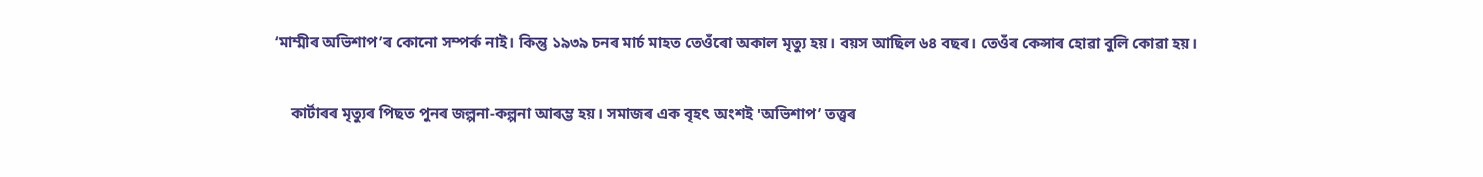‘মাম্মীৰ অভিশাপ’ৰ কোনো সম্পৰ্ক নাই। কিন্তু ১৯৩৯ চনৰ মাৰ্চ মাহত তেওঁৰো অকাল মৃত্যু হয়। বয়স আছিল ৬৪ বছৰ। তেওঁৰ কেন্সাৰ হোৱা বুলি কোৱা হয়।

    কাৰ্টাৰৰ মৃত্যুৰ পিছত পুনৰ জল্পনা-কল্পনা আৰম্ভ হয়। সমাজৰ এক বৃহৎ অংশই 'অভিশাপ’ তত্ত্বৰ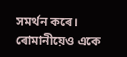সমৰ্থন কৰে। ৰোমানীয়েও একে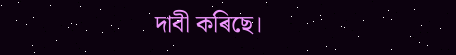দাবী কৰিছে।